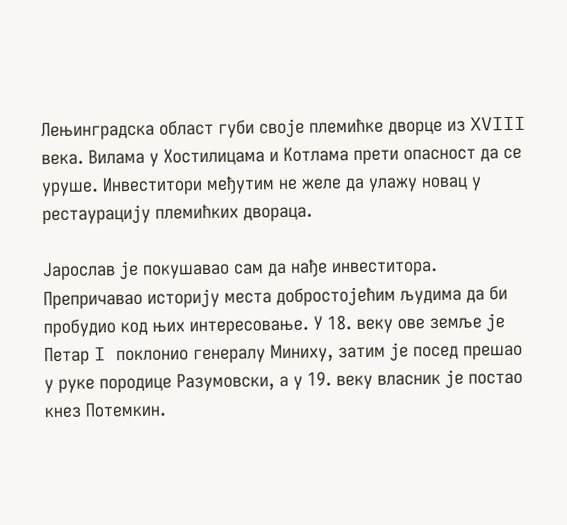Лењинградска област губи своје племићке дворце из XVIII века. Вилама у Хостилицама и Котлама прети опасност да се уруше. Инвеститори међутим не желе да улажу новац у рестаурацију племићких двораца.

Јарослав је покушавао сам да нађе инвеститора. Препричавао историју места добростојећим људима да би пробудио код њих интересовање. У 18. веку ове земље је Петар I поклонио генералу Миниху, затим је посед прешао у руке породице Разумовски, а у 19. веку власник је постао кнез Потемкин.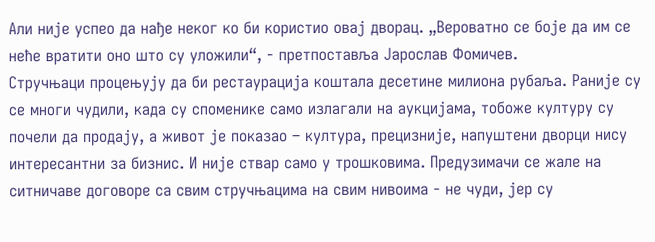Али није успео да нађе неког ко би користио овај дворац. „Вероватно се боје да им се неће вратити оно што су уложили“, - претпоставља Јарослав Фомичев.
Стручњаци процењују да би рестаурација коштала десетине милиона рубаља. Раније су се многи чудили, када су споменике само излагали на аукцијама, тобоже културу су почели да продају, а живот је показао – култура, прецизније, напуштени дворци нису интересантни за бизнис. И није ствар само у трошковима. Предузимачи се жале на ситничаве договоре са свим стручњацима на свим нивоима - не чуди, јер су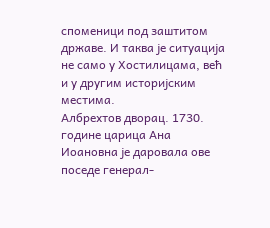споменици под заштитом државе. И таква је ситуација не само у Хостилицама, већ и у другим историјским местима.
Албрехтов дворац. 1730. године царица Ана Иоановна је даровала ове поседе генерал-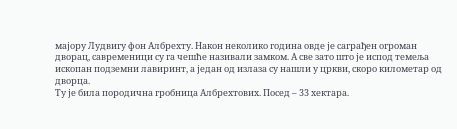мајору Лудвигу фон Албрехту. Након неколико година овде је саграђен огроман дворац, савременици су га чешће називали замком. А све зато што је испод темеља ископан подземни лавиринт, а један од излаза су нашли у цркви, скоро километар од дворца.
Ту је била породична гробница Албрехтових. Посед – 33 хектара.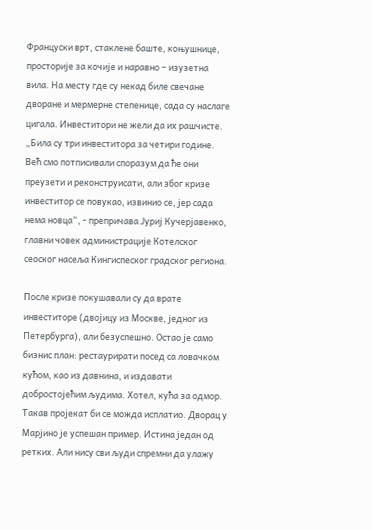Француски врт, стаклене баште, коњушнице, просторије за кочије и наравно – изузетна вила. На месту где су некад биле свечане дворане и мермерне степенице, сада су наслаге цигала. Инвеститори не жели да их рашчисте.
„Била су три инвеститора за четири године. Већ смо потписивали споразум да ће они преузети и реконструисати, али због кризе инвеститор се повукао, извинио се, јер сада нема новца“, - препричава Јуриј Кучерјавенко, главни човек администрације Котелског сеоског насеља Кингиспеског градског региона.

После кризе покушавали су да врате инвеститоре (двојицу из Москве, једног из Петербурга), али безуспешно. Остао је само бизнис план: рестаурирати посед са ловачком кућом, као из давнина, и издавати добростојећим људима. Хотел, кућа за одмор. Такав пројекат би се можда исплатио. Дворац у Марјино је успешан пример. Истина један од ретких. Али нису сви људи спремни да улажу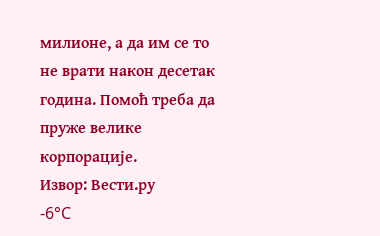милионе, а да им се то не врати након десетак година. Помоћ треба да пруже велике корпорације.
Извор: Вести.ру
-6°C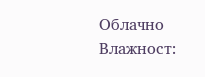Облачно
Влажност: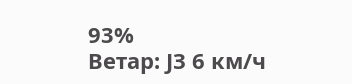93%
Ветар: JЗ 6 км/ч